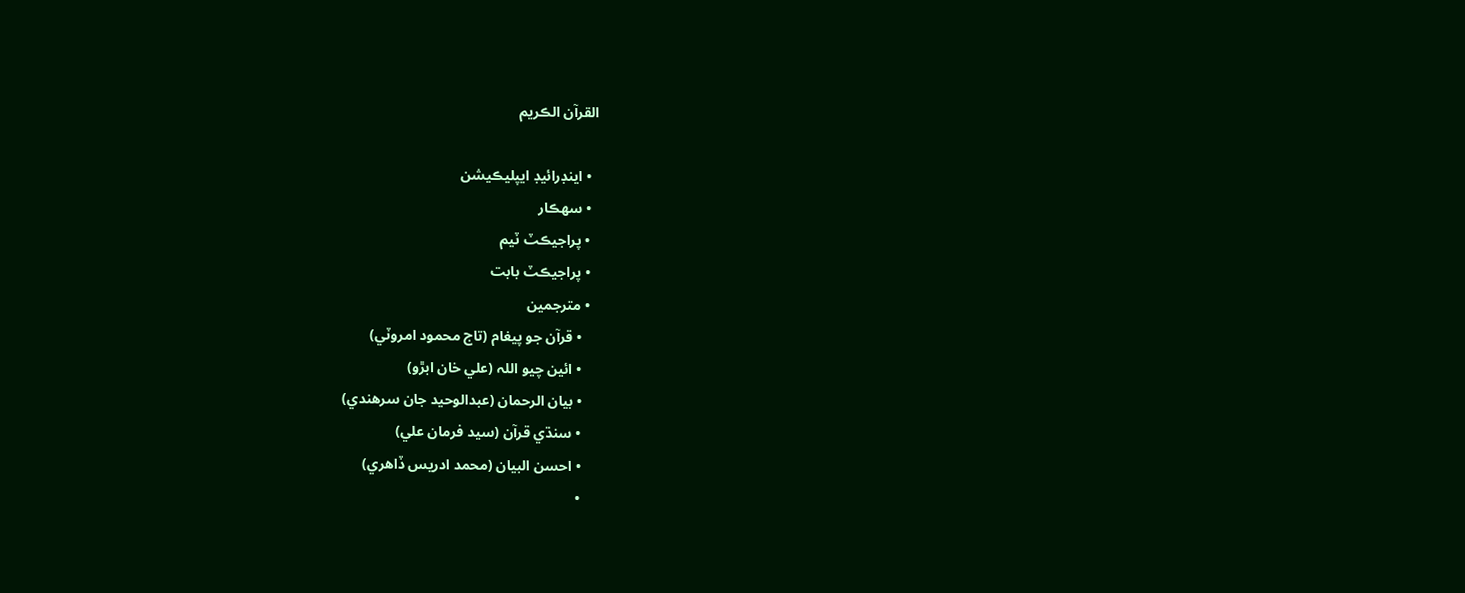القرآن الڪريم

  • اينڊرائيڊ ايپليڪيشن
  • سهڪار
  • پراجيڪٽ ٽيم
  • پراجيڪٽ بابت
  • مترجمين
    • قرآن جو پيغام (تاج محمود امروٽي)
    • ائين چيو اللہ (علي خان ابڙو)
    • بيان الرحمان (عبدالوحيد جان سرهندي)
    • سنڌي قرآن (سيد فرمان علي)
    • احسن البيان (محمد ادريس ڏاهري)
    •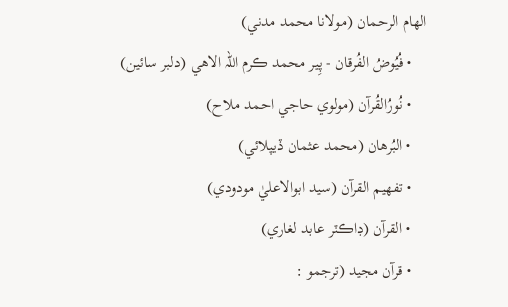الھام الرحمان (مولانا محمد مدني)
    • فُيُوضُ الفُرقان - پِير محمد ڪرم اللہ الاھي (دلبر سائين)
    • نُورُالقُرآن (مولوي حاجي احمد ملاح)
    • البُرھان (محمد عثمان ڏيپلائي)
    • تفھيم القرآن (سيد ابوالاعليٰ مودودي)
    • القرآن (ڊاڪٽر عابد لغاري)
    • قرآن مجيد (ترجمو :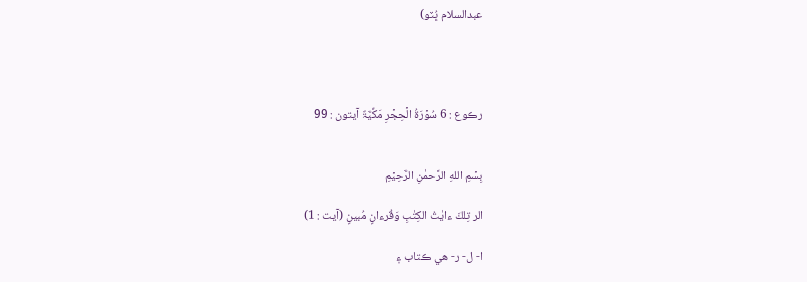عبدالسلام ڀُٽو)




رڪوع : 6 سُوۡرَۃُ الۡحِجۡرِ مَکِّیَّۃٌ آيتون : 99


بِسۡمِ اللهِ الرَّحمٰنِ الرَّحِيۡمِ

الر تِلكَ ءايٰتُ الكِتٰبِ وَقُرءانٍ مُبينٍ (آيت : 1)

ا- ل- ر- هي ڪتاب ۽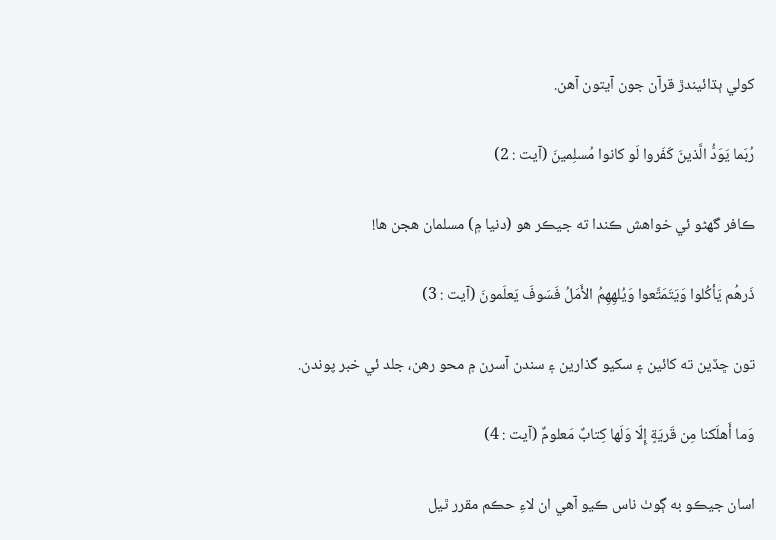کولي ٻڌائيندڙ قرآن جون آيتون آهن.

رُبَما يَوَدُّ الَّذينَ كَفَروا لَو كانوا مُسلِمينَ (آيت : 2)

ڪافر گهڻو ئي خواهش ڪندا ته جيڪر هو (دنيا ۾) مسلمان هجن ها!

ذَرهُم يَأكُلوا وَيَتَمَتَّعوا وَيُلهِهِمُ الأَمَلُ فَسَوفَ يَعلَمونَ (آيت : 3)

تون ڇڏين ته کائين ۽ سکيو گذارين ۽ سندن آسرن ۾ محو رهن، جلد ئي خبر پوندن.

وَما أَهلَكنا مِن قَريَةٍ إِلّا وَلَها كِتابٌ مَعلومٌ (آيت : 4)

اسان جيڪو به ڳوٺ ناس ڪيو آهي ان لاءِ حڪم مقرر ٿيل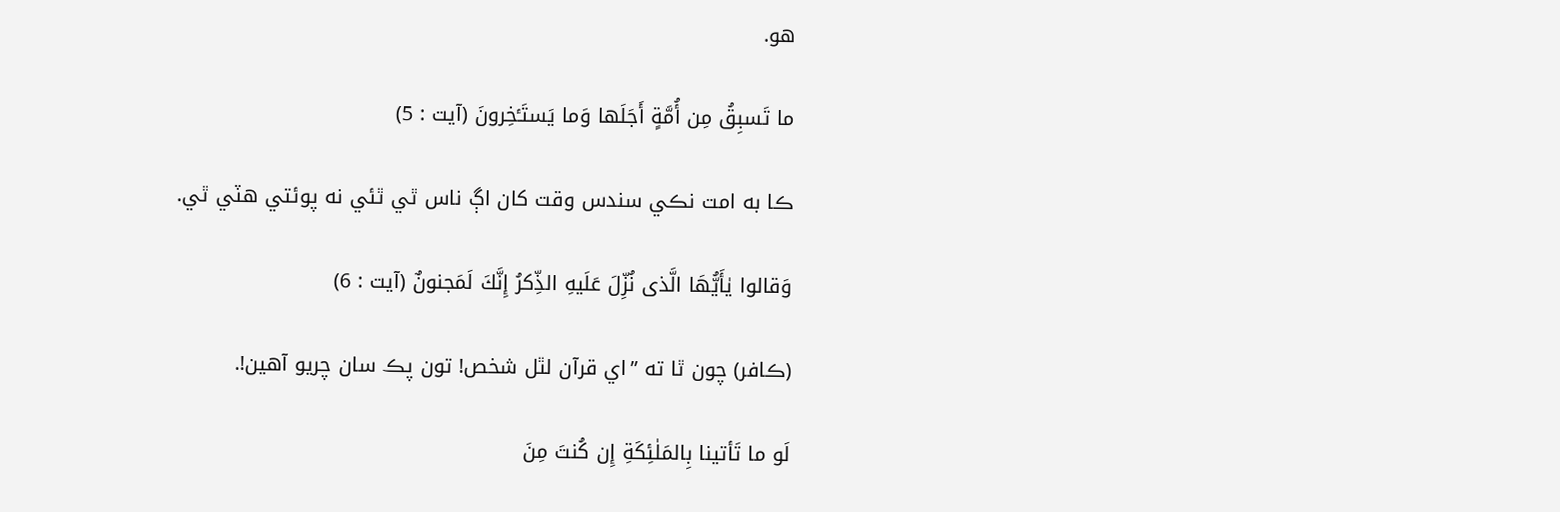هو.

ما تَسبِقُ مِن أُمَّةٍ أَجَلَها وَما يَستَـٔخِرونَ (آيت : 5)

ڪا به امت نڪي سندس وقت کان اڳ ناس ٿي ٿئي نه پوئتي هٽي ٿي.

وَقالوا يٰأَيُّهَا الَّذى نُزِّلَ عَلَيهِ الذِّكرُ إِنَّكَ لَمَجنونٌ (آيت : 6)

(ڪافر) چون ٿا ته ”اي قرآن لٿل شخص! تون پڪ سان چريو آهين!.

لَو ما تَأتينا بِالمَلٰئِكَةِ إِن كُنتَ مِنَ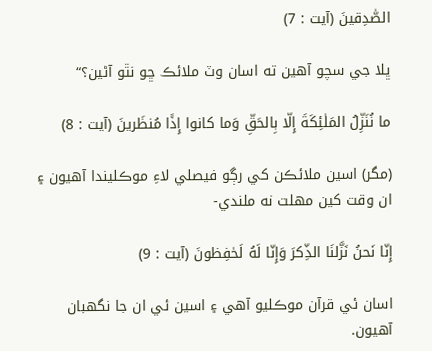الصّٰدِقينَ (آيت : 7)

ڀلا جي سچو آهين ته اسان وٽ ملائڪ ڇو نٿو آڻين؟“

ما نُنَزِّلُ المَلٰئِكَةَ إِلّا بِالحَقِّ وَما كانوا إِذًا مُنظَرينَ (آيت : 8)

(مگر) اسين ملائڪن کي رڳو فيصلي لاءِ موڪليندا آهيون ۽ ان وقت کين مهلت نه ملندي-

إِنّا نَحنُ نَزَّلنَا الذِّكرَ وَإِنّا لَهُ لَحٰفِظونَ (آيت : 9)

اسان ئي قرآن موڪليو آهي ۽ اسين ئي ان جا نگهبان آهيون.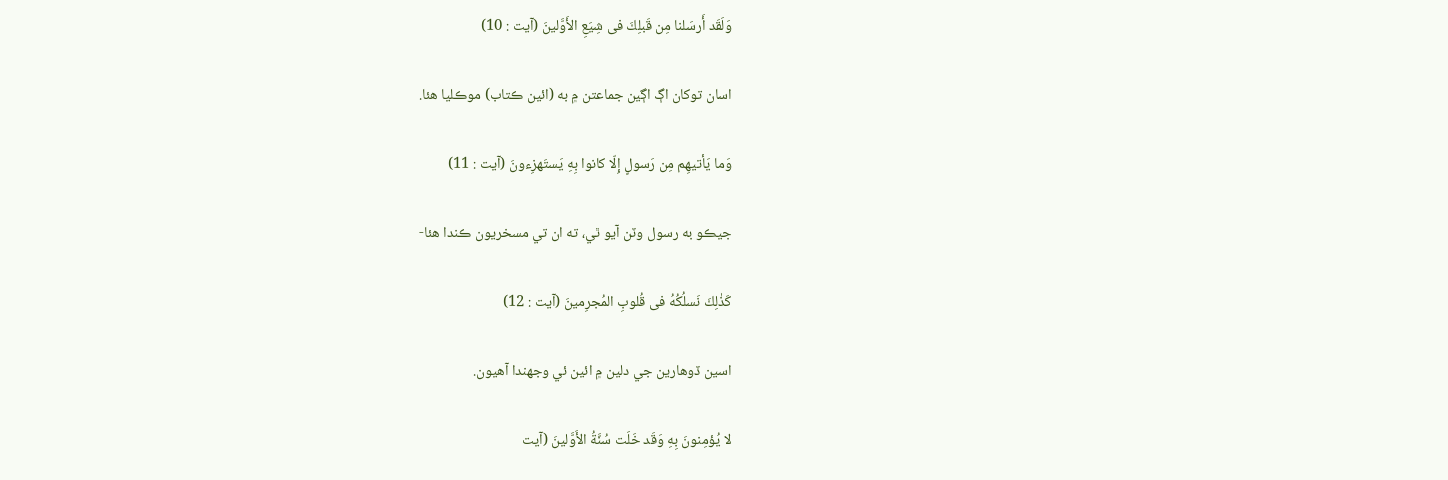وَلَقَد أَرسَلنا مِن قَبلِكَ فى شِيَعِ الأَوَّلينَ (آيت : 10)

اسان توکان اڳ اڳين جماعتن ۾ به (ائين ڪتاب) موڪليا هئا.

وَما يَأتيهِم مِن رَسولٍ إِلّا كانوا بِهِ يَستَهزِءونَ (آيت : 11)

جيڪو به رسول وٽن آيو ٿي، ته ان تي مسخريون ڪندا هئا-

كَذٰلِكَ نَسلُكُهُ فى قُلوبِ المُجرِمينَ (آيت : 12)

اسين ڏوهارين جي دلين ۾ ائين ئي وجهندا آهيون.

لا يُؤمِنونَ بِهِ وَقَد خَلَت سُنَّةُ الأَوَّلينَ (آيت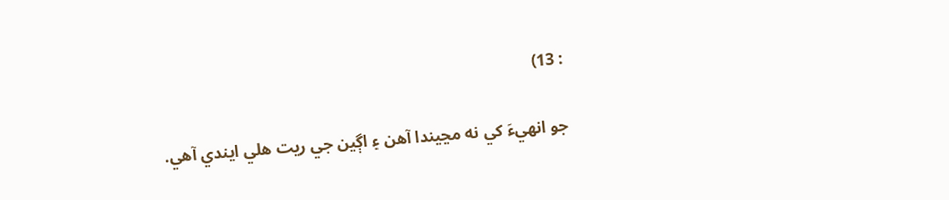: 13)

جو انهيءَ کي نه مڃيندا آهن ۽ اڳين جي ريت هلي ايندي آهي.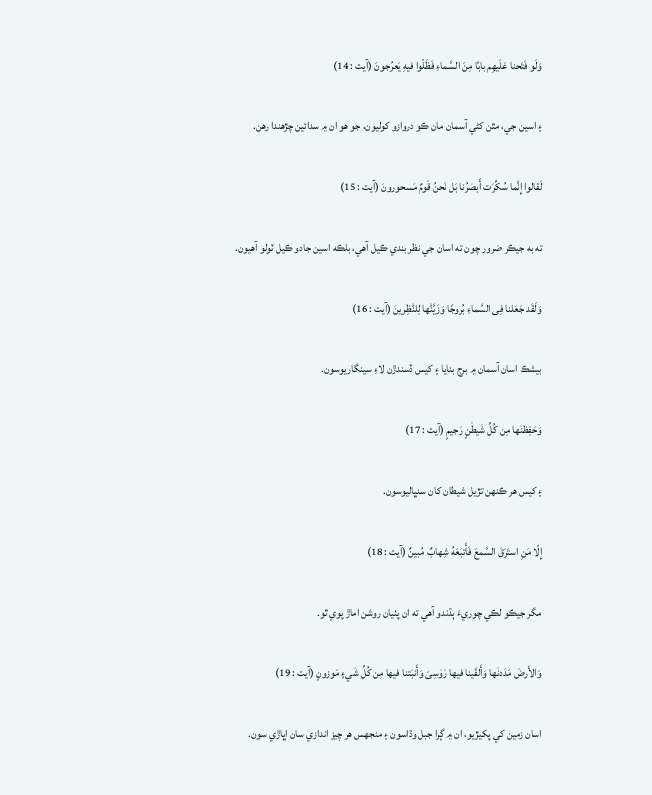وَلَو فَتَحنا عَلَيهِم بابًا مِنَ السَّماءِ فَظَلّوا فيهِ يَعرُجونَ (آيت : 14)

۽ اسين جي، مٿن کڻي آسمان مان ڪو دروازو کوليون، جو هو ان ۾ سدائين چڙهندا رهن.

لَقالوا إِنَّما سُكِّرَت أَبصٰرُنا بَل نَحنُ قَومٌ مَسحورونَ (آيت : 15)

ته به جيڪر ضرور چون ته اسان جي نظر بندي ڪيل آهي، بلڪه اسين جادو ڪيل ٽولو آهيون.

وَلَقَد جَعَلنا فِى السَّماءِ بُروجًا وَزَيَّنّٰها لِلنّٰظِرينَ (آيت : 16)

بيشڪ اسان آسمان ۾ برج بنايا ۽ کيس ڏسندڙن لاءِ سينگاريوسون.

وَحَفِظنٰها مِن كُلِّ شَيطٰنٍ رَجيمٍ (آيت : 17)

۽ کيس هر ڪنهن تڙيل شيطان کان سنڀاليوسون.

إِلّا مَنِ استَرَقَ السَّمعَ فَأَتبَعَهُ شِهابٌ مُبينٌ (آيت : 18)

مگر جيڪو لڪي چوريءَ ٻڌندو آهي ته ان پٺيان روشن اماڙ پوي ٿو.

وَالأَرضَ مَدَدنٰها وَأَلقَينا فيها رَوٰسِىَ وَأَنبَتنا فيها مِن كُلِّ شَيءٍ مَوزونٍ (آيت : 19)

اسان زمين کي پکيڙيو، ان ۾ ڳرا جبل وڌاسون ۽ منجهس هر چيز اندازي سان اڀاڙي سون.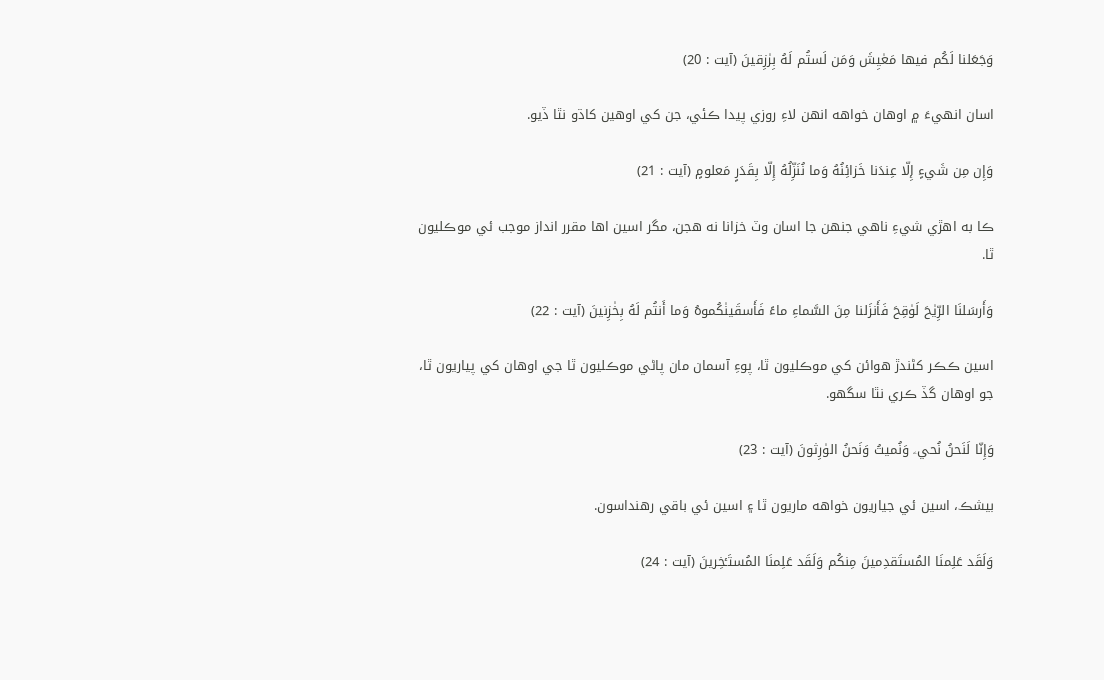وَجَعَلنا لَكُم فيها مَعٰيِشَ وَمَن لَستُم لَهُ بِرٰزِقينَ (آيت : 20)

اسان انهيءَ ۾ اوهان خواهه انهن لاءِ روزي پيدا ڪئي، جن کي اوهين کاڌو نٿا ڏيو.

وَإِن مِن شَيءٍ إِلّا عِندَنا خَزائِنُهُ وَما نُنَزِّلُهُ إِلّا بِقَدَرٍ مَعلومٍ (آيت : 21)

ڪا به اهڙي شيءِ ناهي جنهن جا اسان وٽ خزانا نه هجن، مگر اسين اها مقرر انداز موجب ئي موڪليون ٿا.

وَأَرسَلنَا الرِّيٰحَ لَوٰقِحَ فَأَنزَلنا مِنَ السَّماءِ ماءً فَأَسقَينٰكُموهُ وَما أَنتُم لَهُ بِخٰزِنينَ (آيت : 22)

اسين ڪڪر کڻندڙ هوائن کي موڪليون ٿا، پوءِ آسمان مان پاڻي موڪليون ٿا جي اوهان کي پياريون ٿا، جو اوهان گڏ ڪري نٿا سگهو.

وَإِنّا لَنَحنُ نُحيۦ وَنُميتُ وَنَحنُ الوٰرِثونَ (آيت : 23)

بيشڪ، اسين ئي جياريون خواهه ماريون ٿا ۽ اسين ئي باقي رهنداسون.

وَلَقَد عَلِمنَا المُستَقدِمينَ مِنكُم وَلَقَد عَلِمنَا المُستَـٔخِرينَ (آيت : 24)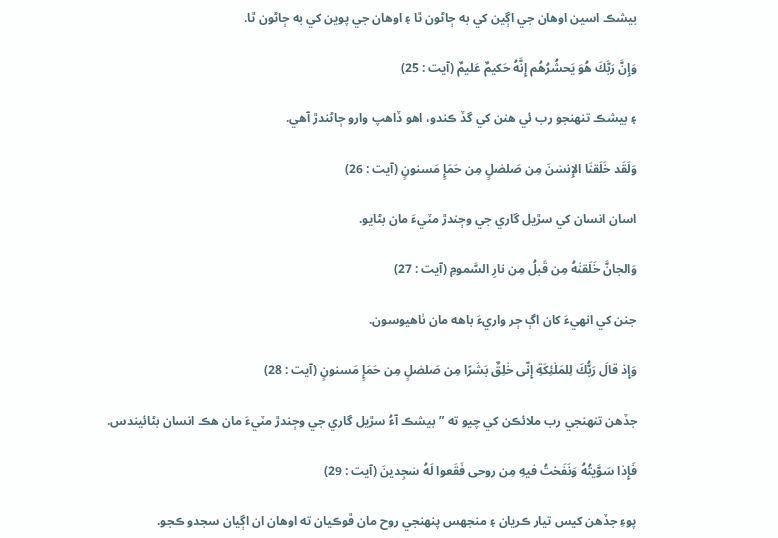بيشڪ اسين اوهان جي اڳين کي به ڄاڻون ٿا ۽ اوهان جي پوين کي به ڄاڻون ٿا.

وَإِنَّ رَبَّكَ هُوَ يَحشُرُهُم إِنَّهُ حَكيمٌ عَليمٌ (آيت : 25)

۽ بيشڪ تنهنجو رب ئي هنن کي گڏ ڪندو، اهو ڏاهپ وارو ڄاڻندڙ آهي.

وَلَقَد خَلَقنَا الإِنسٰنَ مِن صَلصٰلٍ مِن حَمَإٍ مَسنونٍ (آيت : 26)

اسان انسان کي سڙيل گاري جي وڄندڙ مٽيءَ مان بڻايو.

وَالجانَّ خَلَقنٰهُ مِن قَبلُ مِن نارِ السَّمومِ (آيت : 27)

جنن کي انهيءَ کان اڳ ڄر واريءَ باهه مان ٺاهيوسون.

وَإِذ قالَ رَبُّكَ لِلمَلٰئِكَةِ إِنّى خٰلِقٌ بَشَرًا مِن صَلصٰلٍ مِن حَمَإٍ مَسنونٍ (آيت : 28)

جڏهن تنهنجي رب ملائڪن کي چيو ته ”بيشڪ آءُ سڙيل گاري جي وڄندڙ مٽيءَ مان هڪ انسان بڻائيندس.

فَإِذا سَوَّيتُهُ وَنَفَختُ فيهِ مِن روحى فَقَعوا لَهُ سٰجِدينَ (آيت : 29)

پوءِ جڏهن کيس تيار ڪريان ۽ منجهس پنهنجي روح مان ڦوڪيان ته اوهان ان اڳيان سجدو ڪجو.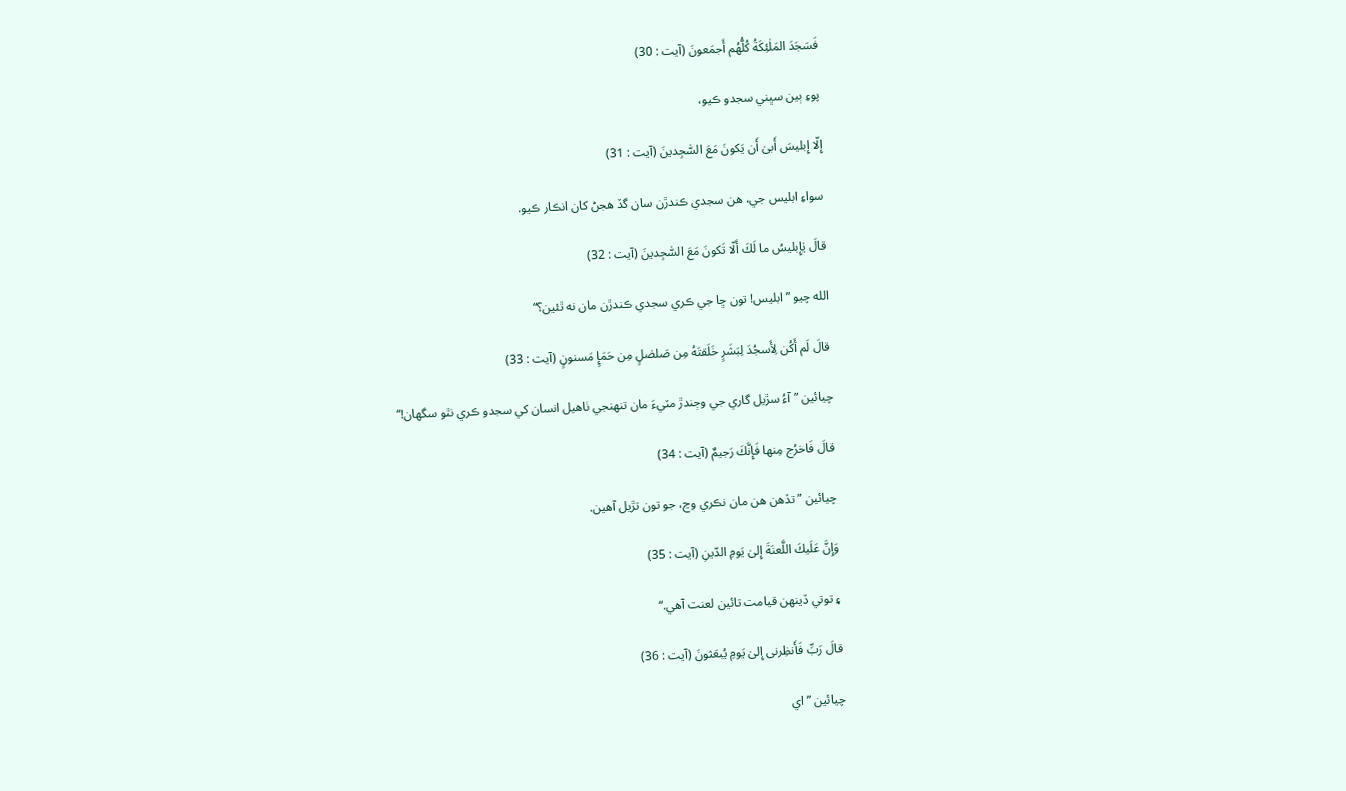فَسَجَدَ المَلٰئِكَةُ كُلُّهُم أَجمَعونَ (آيت : 30)

پوءِ ٻين سڀني سجدو ڪيو،

إِلّا إِبليسَ أَبىٰ أَن يَكونَ مَعَ السّٰجِدينَ (آيت : 31)

سواءِ ابليس جي، هن سجدي ڪندڙن سان گڏ هجڻ کان انڪار ڪيو.

قالَ يٰإِبليسُ ما لَكَ أَلّا تَكونَ مَعَ السّٰجِدينَ (آيت : 32)

الله چيو ”ابليس! تون ڇا جي ڪري سجدي ڪندڙن مان نه ٿئين؟“

قالَ لَم أَكُن لِأَسجُدَ لِبَشَرٍ خَلَقتَهُ مِن صَلصٰلٍ مِن حَمَإٍ مَسنونٍ (آيت : 33)

چيائين ”آءُ سڙيل گاري جي وڄندڙ مٽيءَ مان تنهنجي ٺاهيل انسان کي سجدو ڪري نٿو سگهان!“

قالَ فَاخرُج مِنها فَإِنَّكَ رَجيمٌ (آيت : 34)

چيائين ” تڏهن هن مان نڪري وڃ، جو تون تڙيل آهين.

وَإِنَّ عَلَيكَ اللَّعنَةَ إِلىٰ يَومِ الدّينِ (آيت : 35)

۽ توتي ڏينهن قيامت تائين لعنت آهي.“

قالَ رَبِّ فَأَنظِرنى إِلىٰ يَومِ يُبعَثونَ (آيت : 36)

چيائين ”اي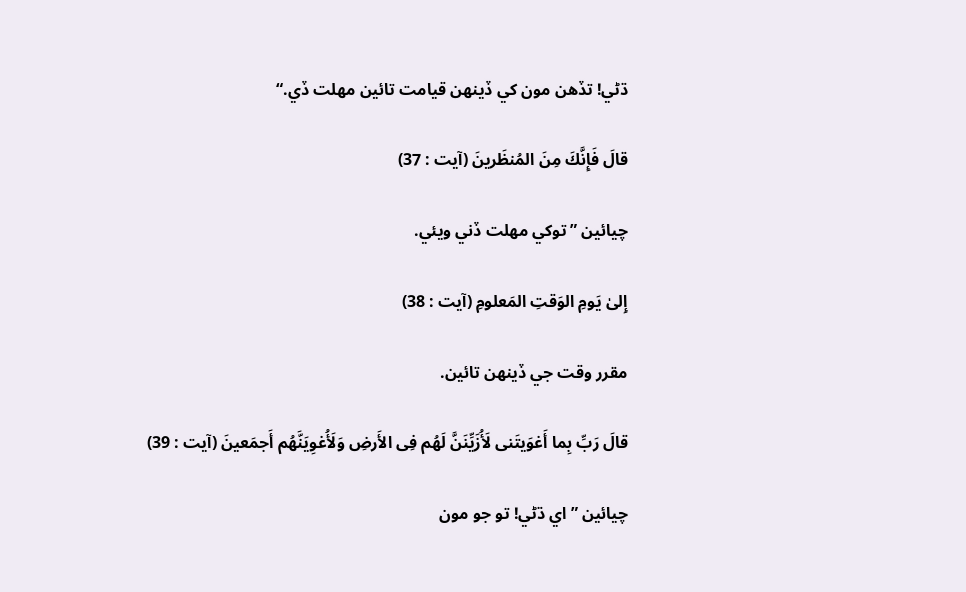ڌڻي! تڏهن مون کي ڏينهن قيامت تائين مهلت ڏي.“

قالَ فَإِنَّكَ مِنَ المُنظَرينَ (آيت : 37)

چيائين ”توکي مهلت ڏني ويئي.

إِلىٰ يَومِ الوَقتِ المَعلومِ (آيت : 38)

مقرر وقت جي ڏينهن تائين.

قالَ رَبِّ بِما أَغوَيتَنى لَأُزَيِّنَنَّ لَهُم فِى الأَرضِ وَلَأُغوِيَنَّهُم أَجمَعينَ (آيت : 39)

چيائين ”اي ڌڻي! تو جو مون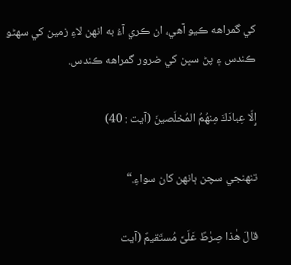کي گمراهه ڪيو آهي، ان ڪري آءُ به انهن لاءِ زمين کي سهڻو ڪندس ۽ پڻ سڀن کي ضرور گمراهه ڪندس.

إِلّا عِبادَكَ مِنهُمُ المُخلَصينَ (آيت : 40)

تنهنجي سچن ٻانهن کان سواءِ.“

قالَ هٰذا صِرٰطٌ عَلَىَّ مُستَقيمٌ (آيت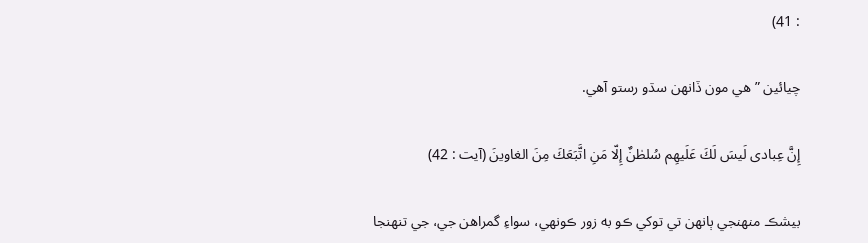: 41)

چيائين ”هي مون ڏانهن سڌو رستو آهي.

إِنَّ عِبادى لَيسَ لَكَ عَلَيهِم سُلطٰنٌ إِلّا مَنِ اتَّبَعَكَ مِنَ الغاوينَ (آيت : 42)

بيشڪ منهنجي ٻانهن تي توکي ڪو به زور ڪونهي، سواءِ گمراهن جي، جي تنهنجا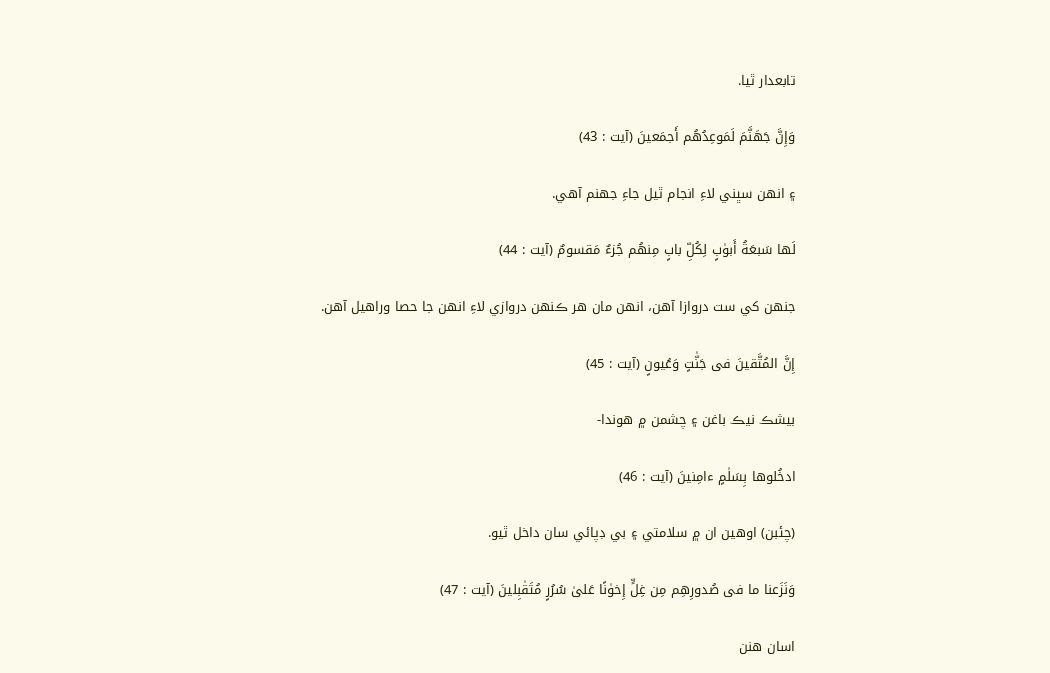تابعدار ٿيا.

وَإِنَّ جَهَنَّمَ لَمَوعِدُهُم أَجمَعينَ (آيت : 43)

۽ انهن سڀني لاءِ انجام ٿيل جاءِ جهنم آهي.

لَها سَبعَةُ أَبوٰبٍ لِكُلِّ بابٍ مِنهُم جُزءٌ مَقسومٌ (آيت : 44)

جنهن کي ست دروازا آهن، انهن مان هر ڪنهن دروازي لاءِ انهن جا حصا وراهيل آهن.

إِنَّ المُتَّقينَ فى جَنّٰتٍ وَعُيونٍ (آيت : 45)

بيشڪ نيڪ باغن ۽ چشمن ۾ هوندا-

ادخُلوها بِسَلٰمٍ ءامِنينَ (آيت : 46)

(چئبن) اوهين ان ۾ سلامتي ۽ بي ڊپائي سان داخل ٿيو.

وَنَزَعنا ما فى صُدورِهِم مِن غِلٍّ إِخوٰنًا عَلىٰ سُرُرٍ مُتَقٰبِلينَ (آيت : 47)

اسان هنن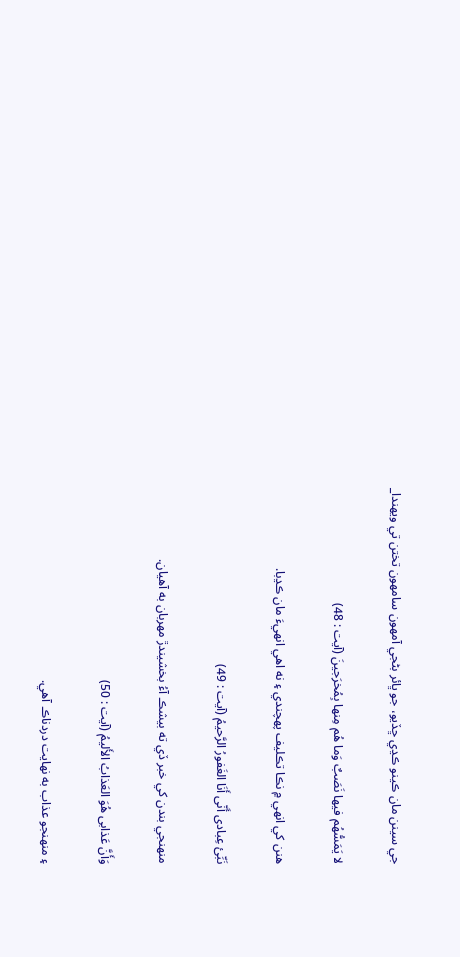جي سينن مان ڪينو ڪڍي ڇڏيو، جو ڀائر بڻجي آمهون سامهون تختن تي ويهندا_

لا يَمَسُّهُم فيها نَصَبٌ وَما هُم مِنها بِمُخرَجينَ (آيت : 48)

هنن کي انهي ۾ نڪا تڪليف پهچندي ۽ نه اهي انهيءَ مان ڪڍبا.

نَبِّئ عِبادى أَنّى أَنَا الغَفورُ الرَّحيمُ (آيت : 49)

منهنجي بندن کي خبر ڏي ته بيشڪ آءُ بخشيندڙ مهربان به آهيان.

وَأَنَّ عَذابى هُوَ العَذابُ الأَليمُ (آيت : 50)

۽ منهنجو عذاب به نهايت دردناڪ آهي.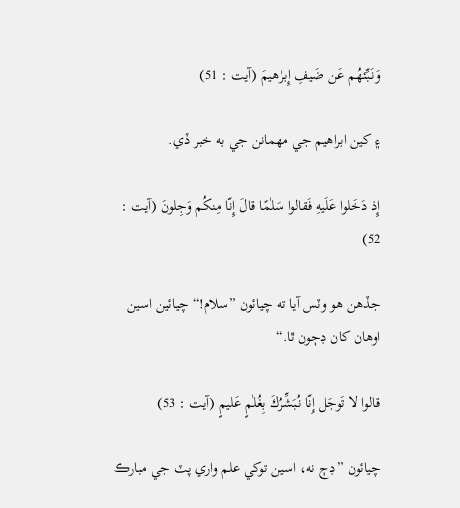وَنَبِّئهُم عَن ضَيفِ إِبرٰهيمَ (آيت : 51)

۽ کين ابراهيم جي مهمانن جي به خبر ڏي.

إِذ دَخَلوا عَلَيهِ فَقالوا سَلٰمًا قالَ إِنّا مِنكُم وَجِلونَ (آيت : 52)

جڏهن هو وٽس آيا ته چيائون ”سلام!“ چيائين اسين اوهان کان ڊڄون ٿا.“

قالوا لا تَوجَل إِنّا نُبَشِّرُكَ بِغُلٰمٍ عَليمٍ (آيت : 53)

چيائون ”ڊڄ نه، اسين توکي علم واري پٽ جي مبارڪ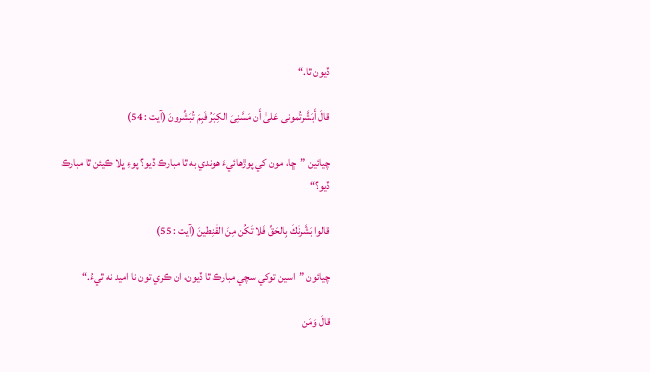ڏيون ٿا.“

قالَ أَبَشَّرتُمونى عَلىٰ أَن مَسَّنِىَ الكِبَرُ فَبِمَ تُبَشِّرونَ (آيت : 54)

چيائين ”ڇا، مون کي پوڙهائيءَ هوندي به ٿا مبارڪ ڏيو؟ پوءِ ڀلا ڪيئن ٿا مبارڪ ڏيو؟“

قالوا بَشَّرنٰكَ بِالحَقِّ فَلا تَكُن مِنَ القٰنِطينَ (آيت : 55)

چيائون ”اسين توکي سچي مبارڪ ٿا ڏيون، ان ڪري تون نا اميد نه ٿيءُ.“

قالَ وَمَن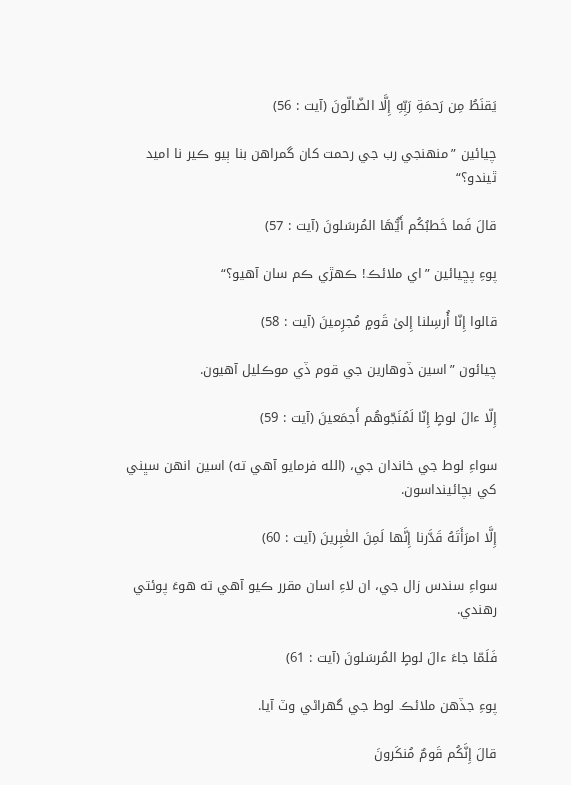يَقنَطُ مِن رَحمَةِ رَبِّهِ إِلَّا الضّالّونَ (آيت : 56)

چيائين ”منهنجي رب جي رحمت کان گمراهن بنا ٻيو ڪير نا اميد ٿيندو؟“

قالَ فَما خَطبُكُم أَيُّهَا المُرسَلونَ (آيت : 57)

پوءِ پڇيائين ”اي ملائڪ! ڪهڙي ڪم سان آهيو؟“

قالوا إِنّا أُرسِلنا إِلىٰ قَومٍ مُجرِمينَ (آيت : 58)

چيائون ”اسين ڏوهارين جي قوم ڏي موڪليل آهيون.

إِلّا ءالَ لوطٍ إِنّا لَمُنَجّوهُم أَجمَعينَ (آيت : 59)

سواءِ لوط جي خاندان جي، (الله فرمايو آهي ته) اسين انهن سڀني کي بچائينداسون.

إِلَّا امرَأَتَهُ قَدَّرنا إِنَّها لَمِنَ الغٰبِرينَ (آيت : 60)

سواءِ سندس زال جي، ان لاءِ اسان مقرر ڪيو آهي ته هوءَ پوئتي رهندي.

فَلَمّا جاءَ ءالَ لوطٍ المُرسَلونَ (آيت : 61)

پوءِ جڏهن ملائڪ لوط جي گهراڻي وٽ آيا.

قالَ إِنَّكُم قَومٌ مُنكَرونَ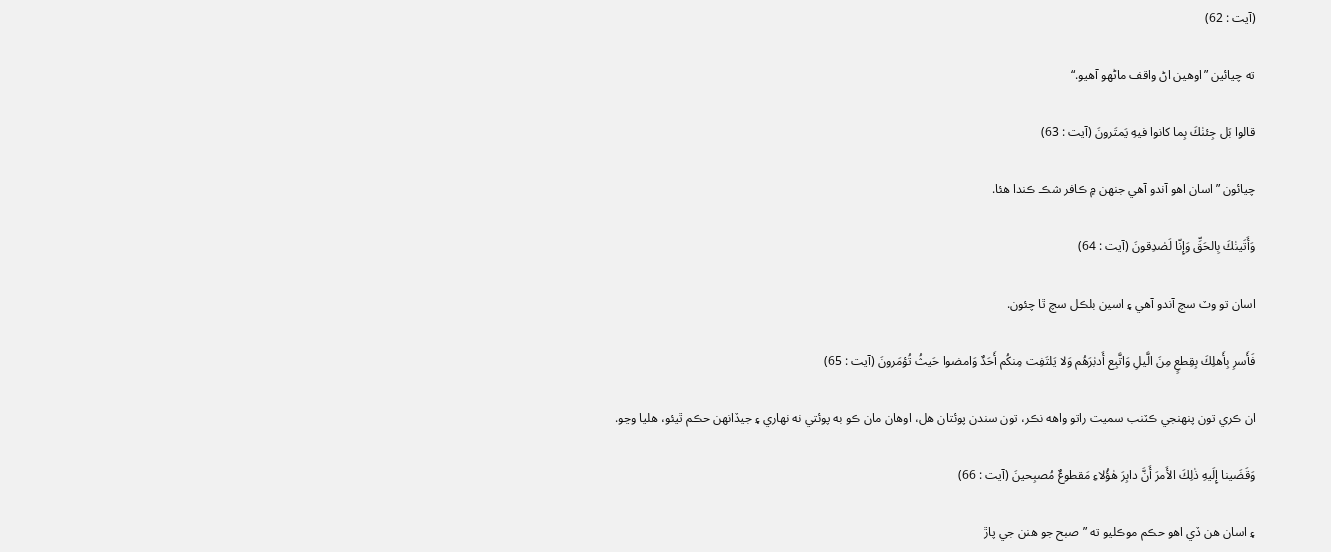(آيت : 62)

ته چيائين ”اوهين اڻ واقف ماڻهو آهيو.“

قالوا بَل جِئنٰكَ بِما كانوا فيهِ يَمتَرونَ (آيت : 63)

چيائون ”اسان اهو آندو آهي جنهن ۾ ڪافر شڪ ڪندا هئا.

وَأَتَينٰكَ بِالحَقِّ وَإِنّا لَصٰدِقونَ (آيت : 64)

اسان تو وٽ سچ آندو آهي ۽ اسين بلڪل سچ ٿا چئون.

فَأَسرِ بِأَهلِكَ بِقِطعٍ مِنَ الَّيلِ وَاتَّبِع أَدبٰرَهُم وَلا يَلتَفِت مِنكُم أَحَدٌ وَامضوا حَيثُ تُؤمَرونَ (آيت : 65)

ان ڪري تون پنهنجي ڪٽنب سميت راتو واهه نڪر، تون سندن پوئتان هل، اوهان مان ڪو به پوئتي نه نهاري ۽ جيڏانهن حڪم ٿيئو، هليا وڃو.

وَقَضَينا إِلَيهِ ذٰلِكَ الأَمرَ أَنَّ دابِرَ هٰؤُلاءِ مَقطوعٌ مُصبِحينَ (آيت : 66)

۽ اسان هن ڏي اهو حڪم موڪليو ته ”صبح جو هنن جي پاڙ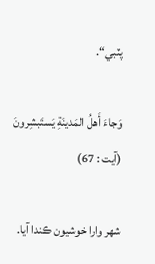پٽبي“.

وَجاءَ أَهلُ المَدينَةِ يَستَبشِرونَ (آيت : 67)

شهر وارا خوشيون ڪندا آيا.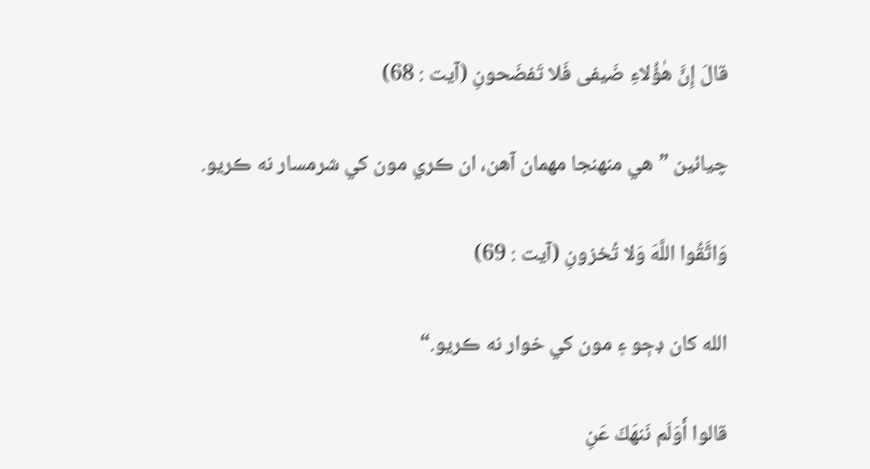قالَ إِنَّ هٰؤُلاءِ ضَيفى فَلا تَفضَحونِ (آيت : 68)

چيائين ”هي منهنجا مهمان آهن، ان ڪري مون کي شرمسار نه ڪريو.

وَاتَّقُوا اللَّهَ وَلا تُخزونِ (آيت : 69)

الله کان ڊڄو ۽ مون کي خوار نه ڪريو.“

قالوا أَوَلَم نَنهَكَ عَنِ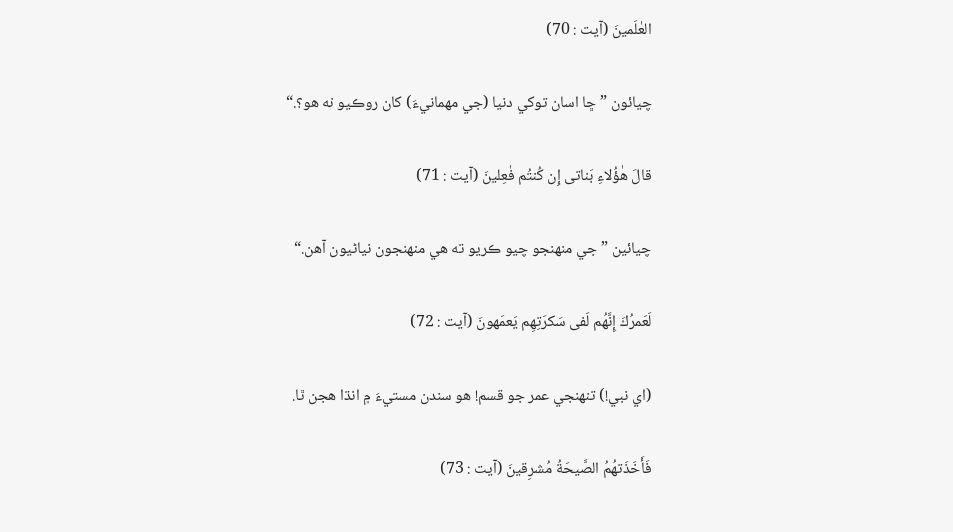العٰلَمينَ (آيت : 70)

چيائون ”ڇا اسان توکي دنيا (جي مهمانيءَ) کان روڪيو نه هو؟.“

قالَ هٰؤُلاءِ بَناتى إِن كُنتُم فٰعِلينَ (آيت : 71)

چيائين ”جي منهنجو چيو ڪريو ته هي منهنجون نياڻيون آهن.“

لَعَمرُكَ إِنَّهُم لَفى سَكرَتِهِم يَعمَهونَ (آيت : 72)

(اي نبي!) تنهنجي عمر جو قسم! هو سندن مستيءَ ۾ انڌا هجن ٿا.

فَأَخَذَتهُمُ الصَّيحَةُ مُشرِقينَ (آيت : 73)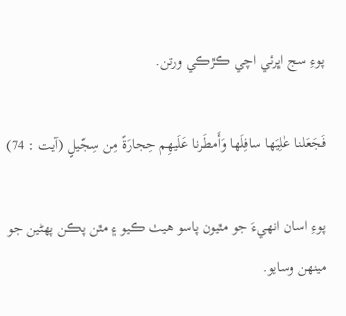پوءِ سج اڀرئي اچي ڪڙڪي ورتن.

فَجَعَلنا عٰلِيَها سافِلَها وَأَمطَرنا عَلَيهِم حِجارَةً مِن سِجّيلٍ (آيت : 74)

پوءِ اسان انهيءَ جو مٿيون پاسو هيٺ ڪيو ۽ مٿن پڪن پهڻين جو مينهن وسايو.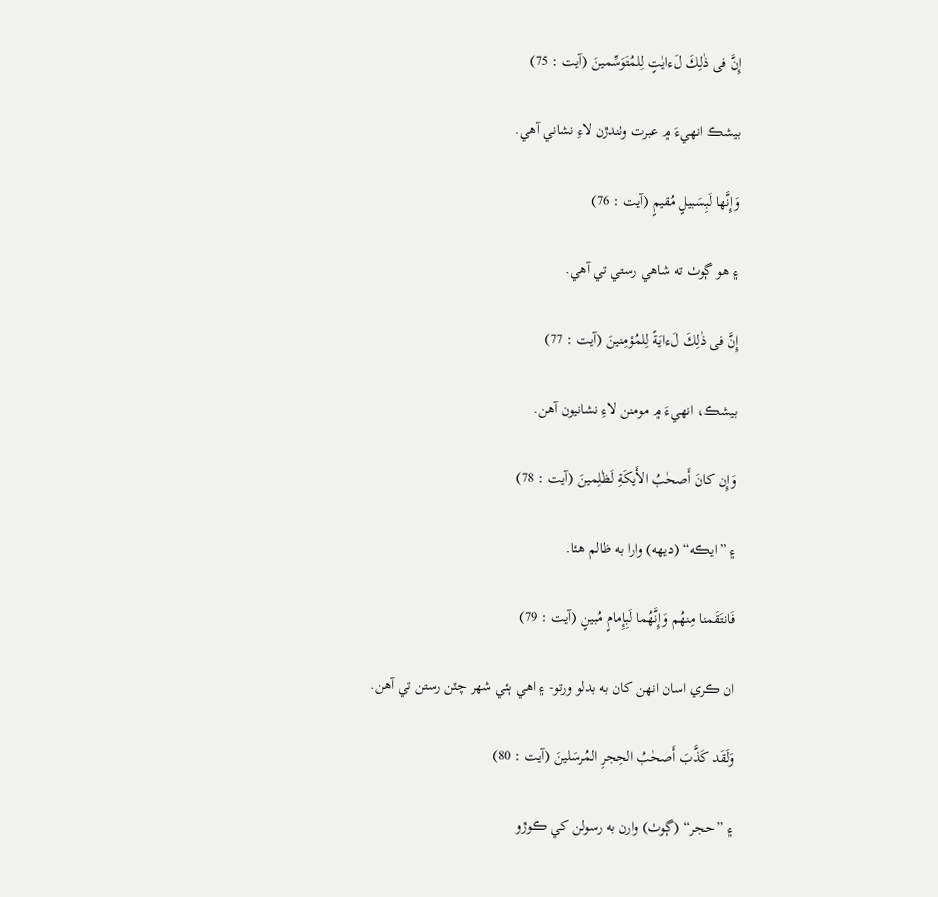إِنَّ فى ذٰلِكَ لَءايٰتٍ لِلمُتَوَسِّمينَ (آيت : 75)

بيشڪ انهيءَ ۾ عبرت وٺندڙن لاءِ نشاني آهي.

وَإِنَّها لَبِسَبيلٍ مُقيمٍ (آيت : 76)

۽ هو ڳوٺ ته شاهي رستي تي آهي.

إِنَّ فى ذٰلِكَ لَءايَةً لِلمُؤمِنينَ (آيت : 77)

بيشڪ، انهيءَ ۾ مومنن لاءِ نشانيون آهن.

وَإِن كانَ أَصحٰبُ الأَيكَةِ لَظٰلِمينَ (آيت : 78)

۽ ”ايڪه“ (ديهه) وارا به ظالم هئا.

فَانتَقَمنا مِنهُم وَإِنَّهُما لَبِإِمامٍ مُبينٍ (آيت : 79)

ان ڪري اسان انهن کان به بدلو ورتو- ۽ اهي ٻئي شهر چٽن رستن تي آهن.

وَلَقَد كَذَّبَ أَصحٰبُ الحِجرِ المُرسَلينَ (آيت : 80)

۽ ”حجر“ (ڳوٺ) وارن به رسولن کي ڪوڙو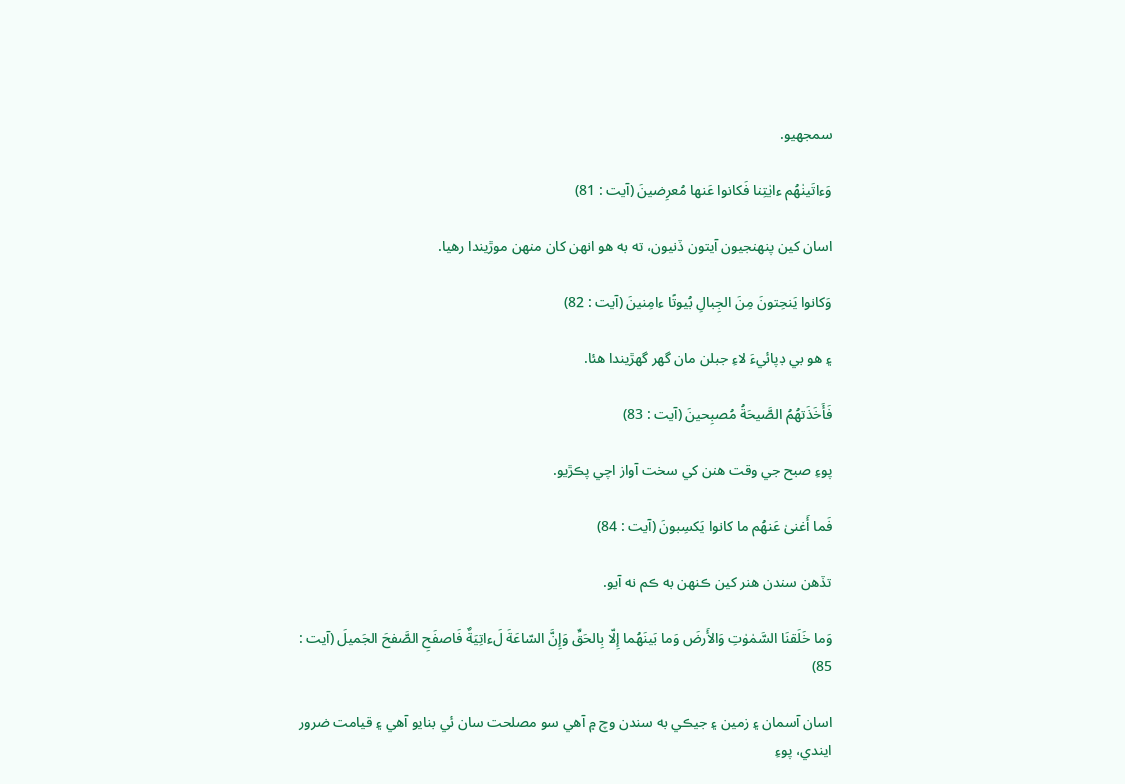سمجهيو.

وَءاتَينٰهُم ءايٰتِنا فَكانوا عَنها مُعرِضينَ (آيت : 81)

اسان کين پنهنجيون آيتون ڏنيون، ته به هو انهن کان منهن موڙيندا رهيا.

وَكانوا يَنحِتونَ مِنَ الجِبالِ بُيوتًا ءامِنينَ (آيت : 82)

۽ هو بي ڊپائيءَ لاءِ جبلن مان گهر گهڙيندا هئا.

فَأَخَذَتهُمُ الصَّيحَةُ مُصبِحينَ (آيت : 83)

پوءِ صبح جي وقت هنن کي سخت آواز اچي پڪڙيو.

فَما أَغنىٰ عَنهُم ما كانوا يَكسِبونَ (آيت : 84)

تڏهن سندن هنر کين ڪنهن به ڪم نه آيو.

وَما خَلَقنَا السَّمٰوٰتِ وَالأَرضَ وَما بَينَهُما إِلّا بِالحَقِّ وَإِنَّ السّاعَةَ لَءاتِيَةٌ فَاصفَحِ الصَّفحَ الجَميلَ (آيت : 85)

اسان آسمان ۽ زمين ۽ جيڪي به سندن وچ ۾ آهي سو مصلحت سان ئي بنايو آهي ۽ قيامت ضرور ايندي، پوءِ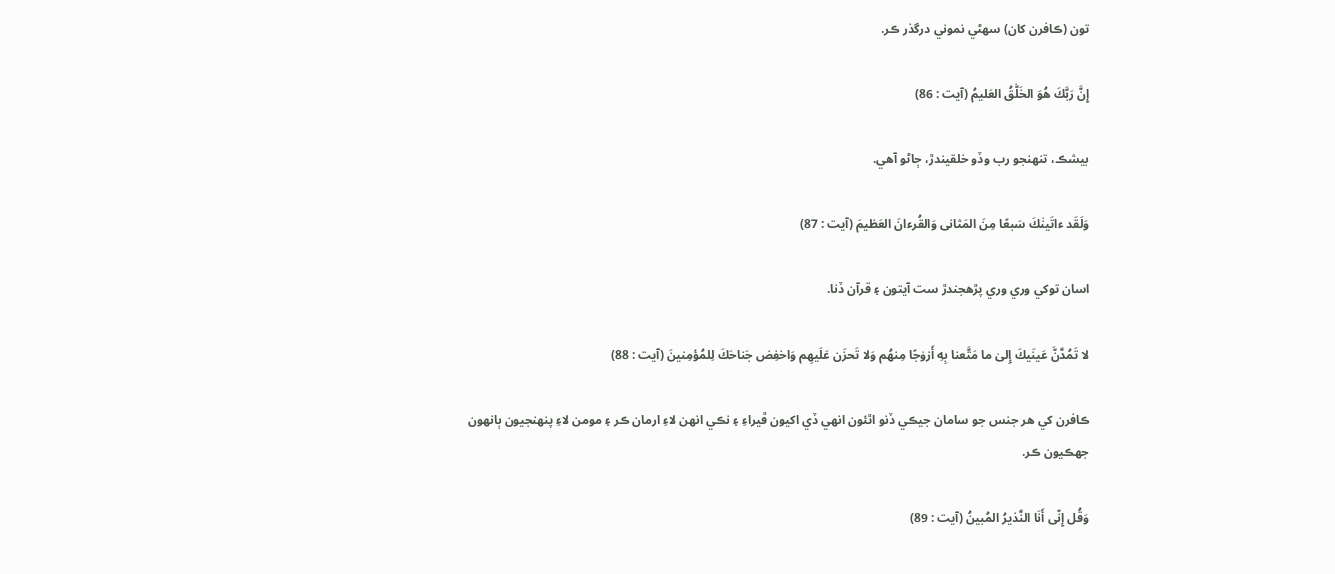تون (ڪافرن کان) سهڻي نموني درگذر ڪر.

إِنَّ رَبَّكَ هُوَ الخَلّٰقُ العَليمُ (آيت : 86)

بيشڪ، تنهنجو رب وڏو خلقيندڙ، ڄاڻو آهي.

وَلَقَد ءاتَينٰكَ سَبعًا مِنَ المَثانى وَالقُرءانَ العَظيمَ (آيت : 87)

اسان توکي وري وري پڙهجندڙ ست آيتون ۽ قرآن ڏنا.

لا تَمُدَّنَّ عَينَيكَ إِلىٰ ما مَتَّعنا بِهِ أَزوٰجًا مِنهُم وَلا تَحزَن عَلَيهِم وَاخفِض جَناحَكَ لِلمُؤمِنينَ (آيت : 88)

ڪافرن کي هر جنس جو سامان جيڪي ڏنو اٿئون انهي ڏي اکيون ڦيراءِ ۽ نڪي انهن لاءِ ارمان ڪر ۽ مومن لاءِ پنهنجيون ٻانهون جهڪيون ڪر.

وَقُل إِنّى أَنَا النَّذيرُ المُبينُ (آيت : 89)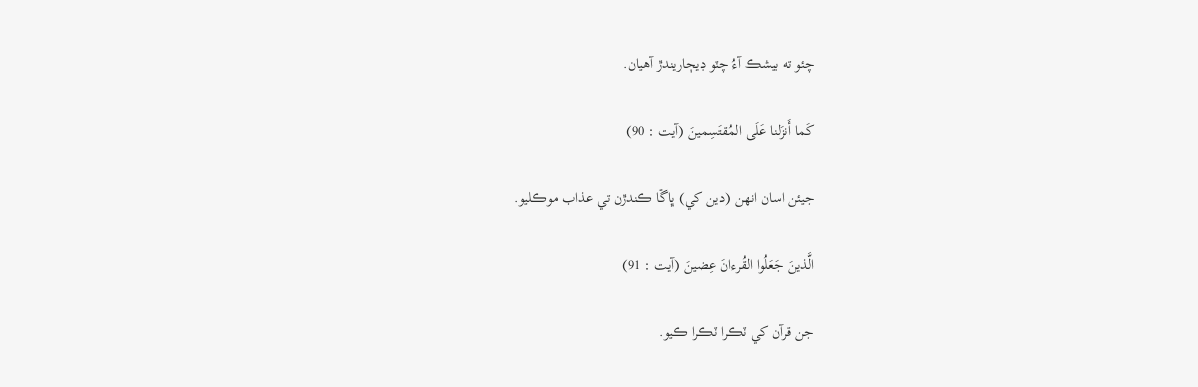چئو ته بيشڪ آءُ چٽو ڊيڄاريندڙ آهيان.

كَما أَنزَلنا عَلَى المُقتَسِمينَ (آيت : 90)

جيئن اسان انهن (دين کي) ڀاڱا ڪندڙن تي عذاب موڪليو.

الَّذينَ جَعَلُوا القُرءانَ عِضينَ (آيت : 91)

جن قرآن کي ٽڪرا ٽڪرا ڪيو.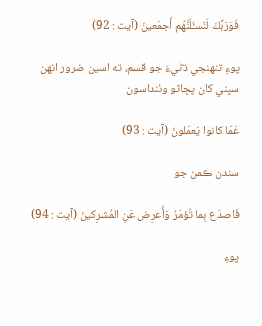فَوَرَبِّكَ لَنَسـَٔلَنَّهُم أَجمَعينَ (آيت : 92)

پوءِ تنهنجي ڌڻيءَ جو قسم، ته اسين ضرور انهن سڀني کان پڇاڻو وٺنداسون

عَمّا كانوا يَعمَلونَ (آيت : 93)

سندن ڪمن جو

فَاصدَع بِما تُؤمَرُ وَأَعرِض عَنِ المُشرِكينَ (آيت : 94)

پوءِ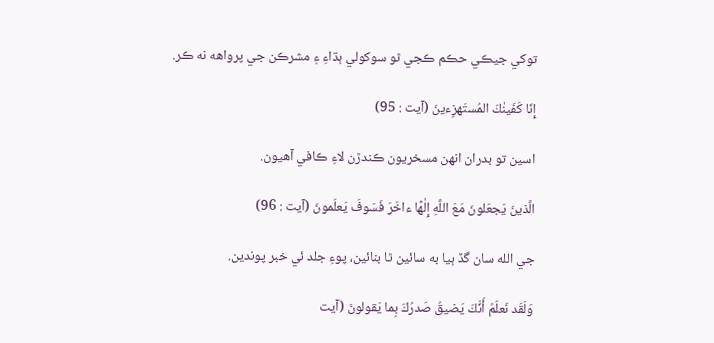توکي جيڪي حڪم ڪجي ٿو سوکولي ٻڌاءِ ۽ مشرڪن جي پرواهه نه ڪر.

إِنّا كَفَينٰكَ المُستَهزِءينَ (آيت : 95)

اسين تو بدران انهن مسخريون ڪندڙن لاءِ ڪافي آهيون.

الَّذينَ يَجعَلونَ مَعَ اللَّهِ إِلٰهًا ءاخَرَ فَسَوفَ يَعلَمونَ (آيت : 96)

جي الله سان گڏ ٻيا به سائين ٿا بنائين، پوءِ جلد ئي خبر پوندين.

وَلَقَد نَعلَمُ أَنَّكَ يَضيقُ صَدرُكَ بِما يَقولونَ (آيت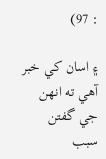: 97)

۽ اسان کي خبر آهي ته انهن جي گفتن سبب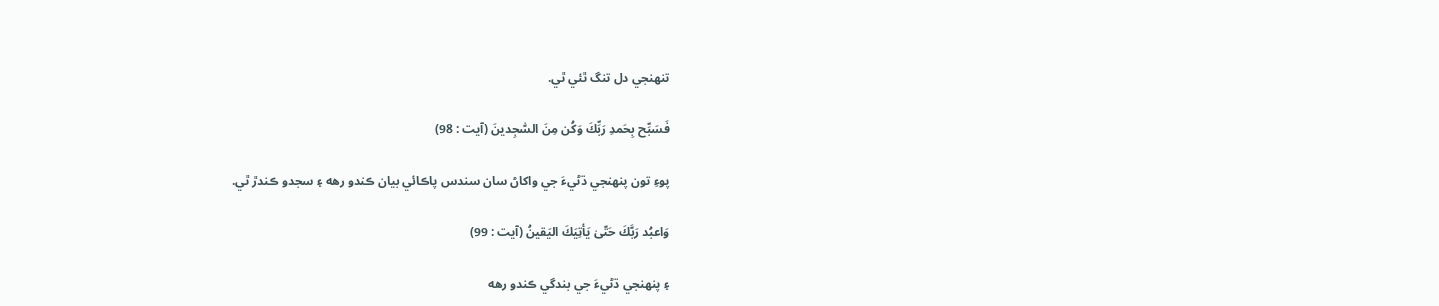تنهنجي دل تنگ ٿئي ٿي.

فَسَبِّح بِحَمدِ رَبِّكَ وَكُن مِنَ السّٰجِدينَ (آيت : 98)

پوءِ تون پنهنجي ڌڻيءَ جي واکاڻ سان سندس پاڪائي بيان ڪندو رهه ۽ سجدو ڪندڙ ٿي.

وَاعبُد رَبَّكَ حَتّىٰ يَأتِيَكَ اليَقينُ (آيت : 99)

۽ پنهنجي ڌڻيءَ جي بندگي ڪندو رهه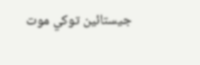جيستائين توکي موت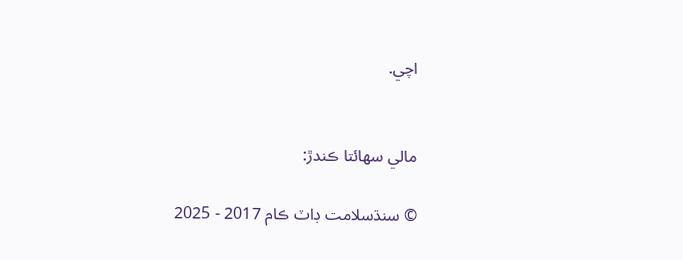اچي.


مالي سھائتا ڪندڙ:

© سنڌسلامت ڊاٽ ڪام 2017 - 2025